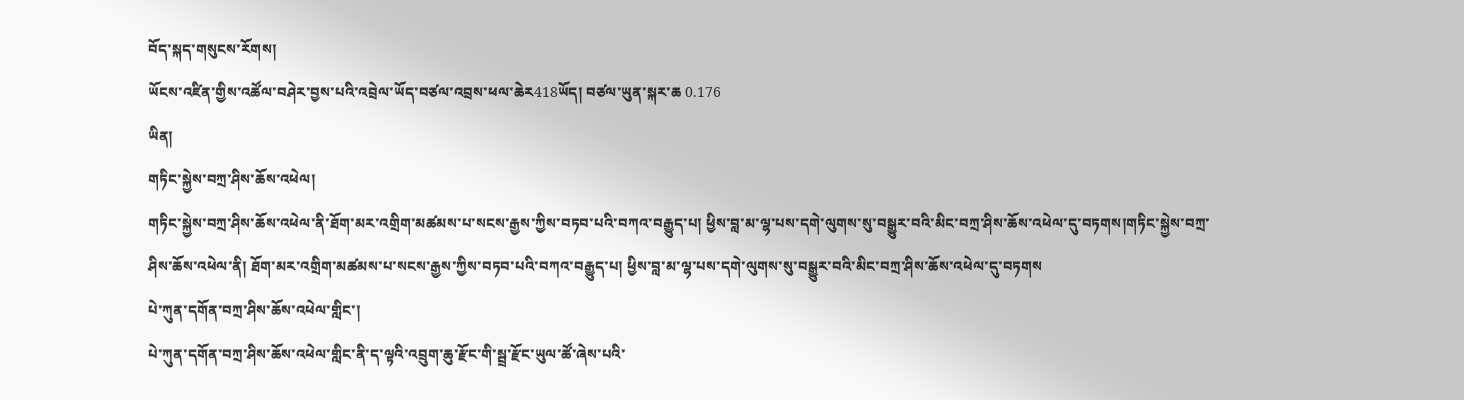བོད་སྐད་གསུངས་རོགས།
ཡོངས་འཛིན་གྱིས་འཚོལ་བཤེར་བྱས་པའི་འབྲེལ་ཡོད་བཙལ་འབྲས་ཕལ་ཆེར418ཡོད། བཙལ་ཡུན་སྐར་ཆ 0.176
ཡིན།
གཏིང་སྐྱེས་བཀྲ་ཤིས་ཆོས་འཕེལ།
གཏིང་སྐྱེས་བཀྲ་ཤིས་ཆོས་འཕེལ་ནི་ཐོག་མར་འགྲིག་མཚམས་པ་སངས་རྒྱས་ཀྱིས་བཏབ་པའི་བཀའ་བརྒྱུད་པ། ཕྱིས་བླ་མ་ལྷ་པས་དགེ་ལུགས་སུ་བསྒྱུར་བའི་མིང་བཀྲ་ཤིས་ཆོས་འཕེལ་དུ་བཏགས།གཏིང་སྐྱེས་བཀྲ་ཤིས་ཆོས་འཕེལ་ནི། ཐོག་མར་འགྲིག་མཚམས་པ་སངས་རྒྱས་ཀྱིས་བཏབ་པའི་བཀའ་བརྒྱུད་པ། ཕྱིས་བླ་མ་ལྷ་པས་དགེ་ལུགས་སུ་བསྒྱུར་བའི་མིང་བཀྲ་ཤིས་ཆོས་འཕེལ་དུ་བཏགས
པེ་ཀུན་དགོན་བཀྲ་ཤིས་ཆོས་འཕེལ་གླིང་།
པེ་ཀུན་དགོན་བཀྲ་ཤིས་ཆོས་འཕེལ་གླིང་ནི་ད་ལྟའི་འབྲུག་ཆུ་རྫོང་གི་སྦྲ་རྫོང་ཡུལ་ཚོ་ཞེས་པའི་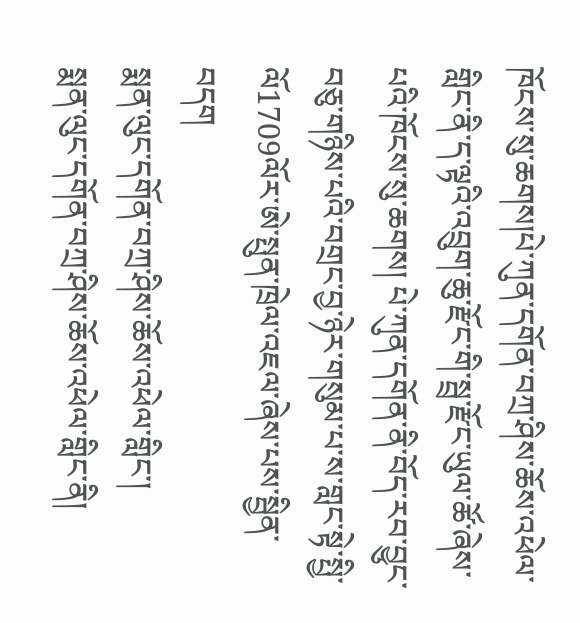ཁོངས་སུ་ཆགས།པེ་ཀུན་དགོན་བཀྲ་ཤིས་ཆོས་འཕེལ་གླིང་ནི་ད་ལྟའི་འབྲུག་ཆུ་རྫོང་གི་སྦྲ་རྫོང་ཡུལ་ཚོ་ཞེས་པའི་ཁོངས་སུ་ཆགས། པེ་ཀུན་དགོན་ནི་བོད་རབ་བྱུང་བཅུ་གཉིས་པའི་བགྲང་བྱ་ཉེར་གསུམ་པ་ས་གླང་སྟེ་སྤྱི་ལོ1709ལོར་ཨེ་སྤུན་ཁྲེལ་འཇལ་ཞེས་པས་སྦྱིན་བདག
སྨན་ལུང་དགོན་བཀྲ་ཤིས་ཆོས་འཕེལ་གླིང་།
སྨན་ལུང་དགོན་བཀྲ་ཤིས་ཆོས་འཕེལ་གླིང་ནི།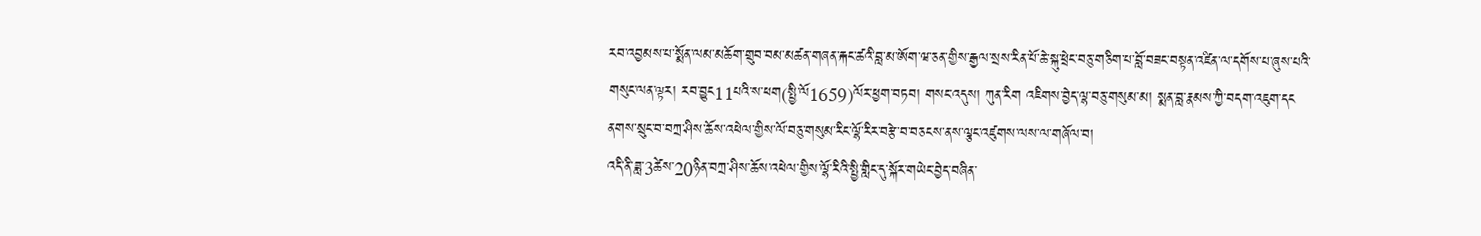རབ་འབྱམས་པ་སྨོན་ལམ་མཆོག་གྲུབ་བམ་མཚན་གཞན་རྐང་ཚའི་བླ་མ་ཨོག་ཝ་ཅན་གྱིས་རྒྱལ་སྲས་རིན་པོ་ཆེ་སྐུ་ཕྲེང་བཅུ་གཅིག་པ་བློ་བཟང་བསྟན་འཛིན་ལ་དགོས་པ་ཞུས་པའི་གསུང་ལན་ལྟར། རབ་བྱུང11པའི་ས་ཕག(སྤྱི་ལོ1659)ལོར་ཕྱག་བཏབ། གསང་འདུས། ཀུན་རིག འཇིགས་བྱེད་ལྷ་བཅུ་གསུམ་མ། སྨན་བླ་རྣམས་ཀྱི་བདག་འཇུག་དང
ནགས་སྲུང་བ་བཀྲ་ཤིས་ཆོས་འཕེལ་གྱིས་ལོ་བཅུ་གསུམ་རིང་ལྷོ་རིར་བརྩེ་བ་བཅངས་ནས་ལྕང་འཛུགས་ལས་ལ་གཞོལ་བ།
འདི་ནི་ཟླ་3ཚེས་20ཉིན་བཀྲ་ཤིས་ཆོས་འཕེལ་གྱིས་ལྷོ་རིའི་སྤྱི་གླིང་དུ་སྐོར་གཡེང་བྱེད་བཞིན་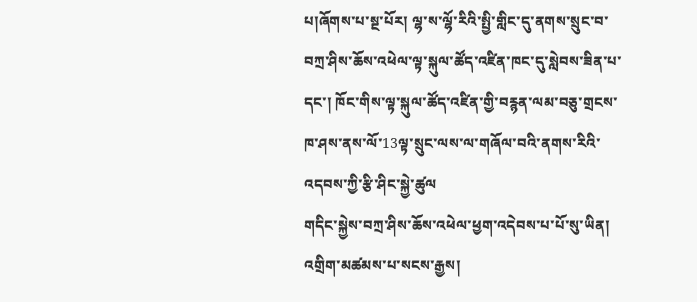པ།ཞོགས་པ་སྔ་པོར། ལྷ་ས་ལྷོ་རིའི་སྤྱི་གླིང་དུ་ནགས་སྲུང་བ་བཀྲ་ཤིས་ཆོས་འཕེལ་ལྟ་སྐུལ་ཚོད་འཛིན་ཁང་དུ་སླེབས་ཟིན་པ་དང་། ཁོང་གིས་ལྟ་སྐུལ་ཚོད་འཛིན་གྱི་བརྙན་ལམ་བཅུ་གྲངས་ཁ་ཤས་ནས་ལོ་13ལྟ་སྲུང་ལས་ལ་གཞོལ་བའི་ནགས་རིའི་འདབས་ཀྱི་རྩི་ཤིང་སྐྱེ་ཚུལ
གདིང་སྐྱེས་བཀྲ་ཤིས་ཆོས་འཕེལ་ཕྱག་འདེབས་པ་པོ་སུ་ཡིན།
འགྲིག་མཚམས་པ་སངས་རྒྱས།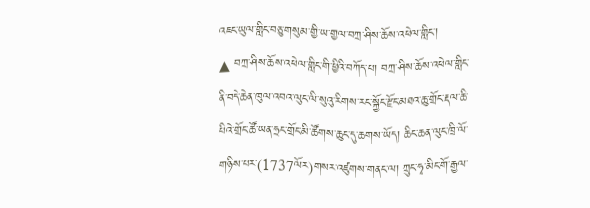འཇང་ཡུལ་གླིང་བཅུ་གསུམ་གྱི་ཡ་གྱལ་བཀྲ་ཤིས་ཆོས་འཕེལ་གླིང་།
▲ བཀྲ་ཤིས་ཆོས་འཕེལ་གླིང་གི་ཕྱིའི་བཀོད་པ། བཀྲ་ཤིས་ཆོས་འཕེལ་གླིང་ནི་བདེ་ཆེན་ཁུལ་འབའ་ལུང་ལི་སུའུ་རིགས་རང་སྐྱོང་རྫོང་མཐའ་ཆུ་གྲོང་རྡལ་ཆི་པིའེ་གྲོང་ཚོ་ཡན་ཧྲང་གྲོང་མི་ཚོགས་ཆུང་དུ་ཆགས་ཡོད། ཆིང་ཆན་ལུང་ཁྲི་ལོ་གཉིས་པར་(1737ལོར)གསར་འཛུགས་གནང་ལ། ཀྲུང་ཧྭ་མིང་གོ་རྒྱལ་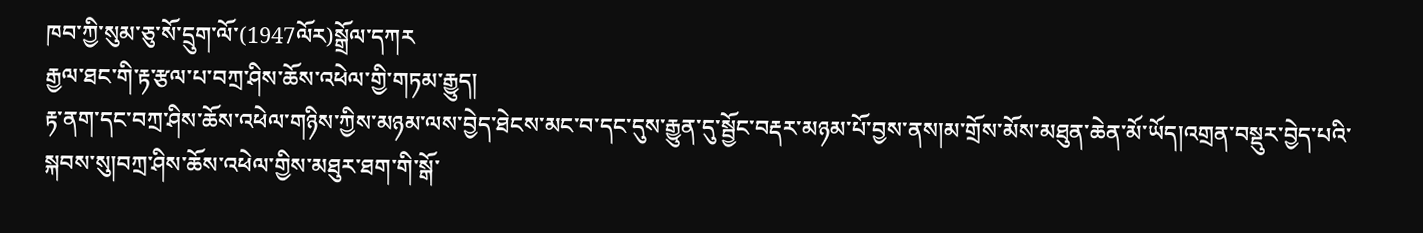ཁབ་ཀྱི་སུམ་ཅུ་སོ་དྲུག་ལོ་(1947ལོར)སྒྲོལ་དཀར
རྒྱལ་ཐང་གི་རྟ་རྩལ་པ་བཀྲ་ཤིས་ཆོས་འཕེལ་གྱི་གཏམ་རྒྱུད།
རྟ་ནག་དང་བཀྲ་ཤིས་ཆོས་འཕེལ་གཉིས་ཀྱིས་མཉམ་ལས་བྱེད་ཐེངས་མང་བ་དང་དུས་རྒྱུན་དུ་སྦྱོང་བརྡར་མཉམ་པོ་བྱས་ནས།མ་གྲོས་མོས་མཐུན་ཆེན་མོ་ཡོད།འགྲན་བསྡུར་བྱེད་པའི་སྐབས་སུ།བཀྲ་ཤིས་ཆོས་འཕེལ་གྱིས་མཐུར་ཐག་གི་སྒོ་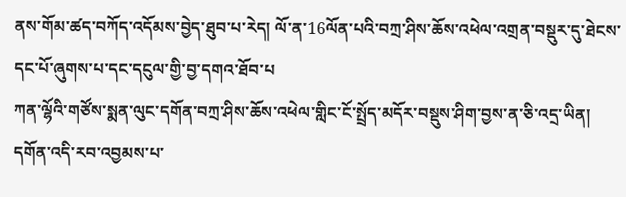ནས་གོམ་ཚད་བཀོད་འདོམས་བྱེད་ཐུབ་པ་རེད། ལོ་ན་16ལོན་པའི་བཀྲ་ཤིས་ཆོས་འཕེལ་འགྲན་བསྡུར་དུ་ཐེངས་དང་པོ་ཞུགས་པ་དང་དངུལ་གྱི་བྱ་དགའ་ཐོབ་པ
ཀན་ལྷོའི་གཙོས་སྨན་ལུང་དགོན་བཀྲ་ཤིས་ཆོས་འཕེལ་གླིང་ངོ་སྤྲོད་མདོར་བསྡུས་ཤིག་བྱས་ན་ཅི་འདྲ་ཡིན།
དགོན་འདི་རབ་འབྱམས་པ་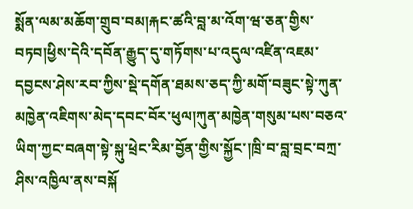སྨོན་ལམ་མཆོག་གྲུབ་བམ།རྐང་ཚའི་བླ་མ་འོག་ཝ་ཅན་གྱིས་བཏབ།ཕྱིས་དེའི་དབོན་རྒྱུད་དུ་གཏོགས་པ་འདུལ་འཛིན་འཇམ་དབྱངས་ཤེས་རབ་ཀྱིས་སྡེ་དགོན་ཐམས་ཅད་ཀྱི་མགོ་བཟུང་སྟེ་ཀུན་མཁྱེན་འཇིགས་མེད་དབང་བོར་ཕུལ།ཀུན་མཁྱེན་གསུམ་པས་བཅའ་ཡིག་ཀྱང་བཞག་སྟེ་སྐུ་ཕྲེང་རིམ་བྱོན་གྱིས་སྐྱོང་།ཁྲི་བ་བླ་བྲང་བཀྲ་ཤིས་འཁྱིལ་ནས་བསྐོ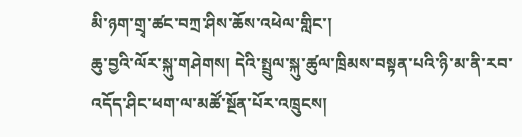མི་ཉག་གྲྭ་ཚང་བཀྲ་ཤིས་ཆོས་འཕེལ་གླིང་།
ཆུ་བྱའི་ལོར་སྐུ་གཤེགས། དེའི་སྤྲུལ་སྐུ་ཚུལ་ཁྲིམས་བསྟན་པའི་ཉི་མ་ནི་རབ་འདོད་ཤིང་ཕག་ལ་མཚོ་སྔོན་པོར་འཁྲུངས།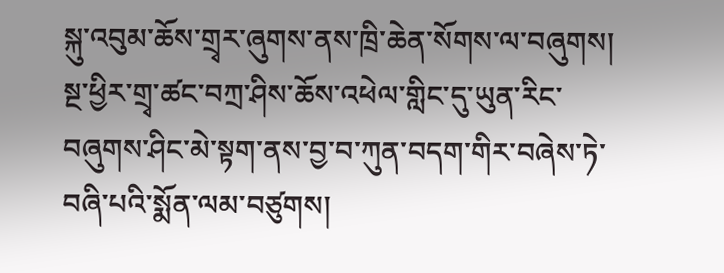སྐུ་འབུམ་ཆོས་གྲྭར་ཞུགས་ནས་ཁྲི་ཆེན་སོགས་ལ་བཞུགས། སྔ་ཕྱིར་གྲྭ་ཚང་བཀྲ་ཤིས་ཆོས་འཕེལ་གླིང་དུ་ཡུན་རིང་བཞུགས་ཤིང་མེ་སྟག་ནས་བྱ་བ་ཀུན་བདག་གིར་བཞེས་ཏེ་བཞི་པའི་སྨོན་ལམ་བཙུགས།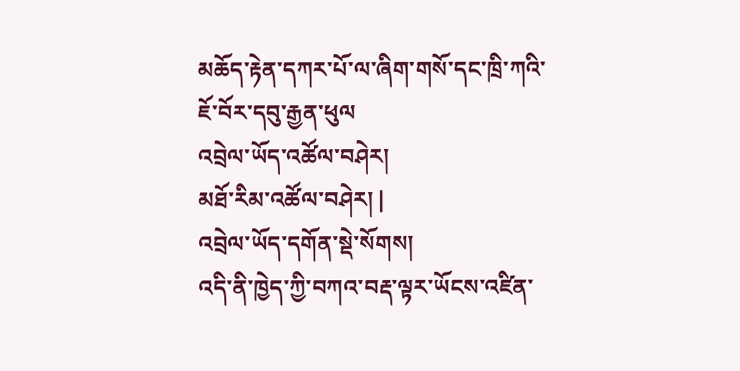མཆོད་རྟེན་དཀར་པོ་ལ་ཞིག་གསོ་དང་ཁྲི་ཀའི་ཇོ་བོར་དབུ་རྒྱན་ཕུལ
འབྲེལ་ཡོད་འཚོལ་བཤེར།
མཐོ་རིམ་འཚོལ་བཤེར། |
འབྲེལ་ཡོད་དགོན་སྡེ་སོགས།
འདི་ནི་ཁྱེད་ཀྱི་བཀའ་བརྡ་ལྟར་ཡོངས་འཛིན་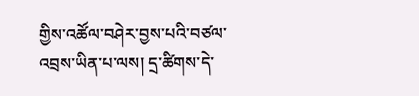གྱིས་འཚོལ་བཤེར་བྱས་པའི་བཙལ་འབྲས་ཡིན་པ་ལས། དྲ་ཚིགས་དེ་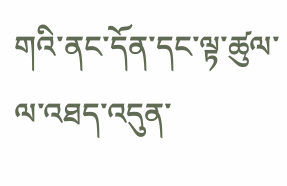གའི་ནང་དོན་དང་ལྟ་ཚུལ་ལ་འཐད་འདུན་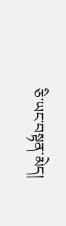ཅི་ཡང་བསྟན་མེད།